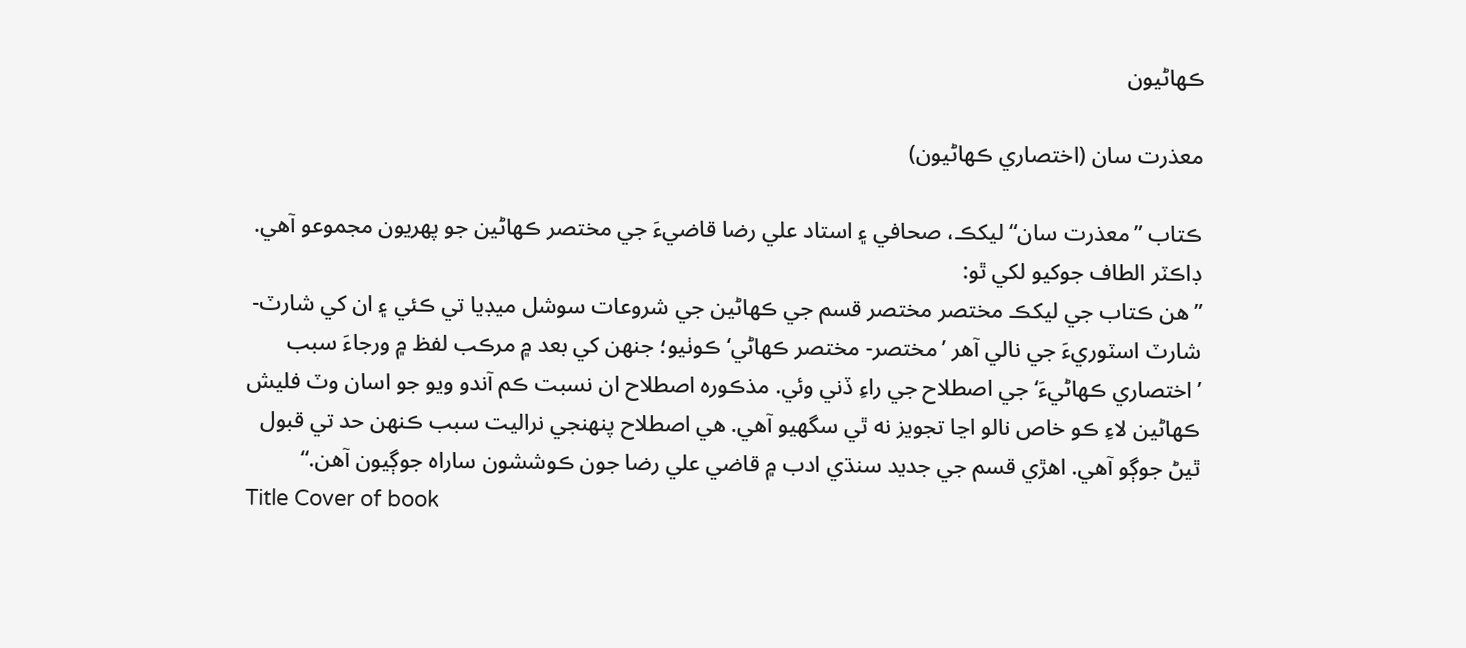ڪھاڻيون

معذرت سان (اختصاري ڪهاڻيون)

ڪتاب ”معذرت سان“ ليکڪ، صحافي ۽ استاد علي رضا قاضيءَ جي مختصر ڪهاڻين جو پهريون مجموعو آهي.
ڊاڪٽر الطاف جوکيو لکي ٿو:
”هن ڪتاب جي ليکڪ مختصر مختصر قسم جي ڪهاڻين جي شروعات سوشل ميڊيا تي ڪئي ۽ ان کي شارٽ- شارٽ اسٽوريءَ جي نالي آهر ’مختصر- مختصر ڪهاڻي‘ ڪوٺيو؛ جنهن کي بعد ۾ مرڪب لفظ ۾ ورجاءَ سبب ’اختصاري ڪهاڻيءَ‘ جي اصطلاح جي راءِ ڏني وئي. مذڪوره اصطلاح ان نسبت ڪم آندو ويو جو اسان وٽ فليش ڪهاڻين لاءِ ڪو خاص نالو اڃا تجويز نه ٿي سگھيو آهي. هي اصطلاح پنهنجي نراليت سبب ڪنهن حد تي قبول ٿيڻ جوڳو آهي. اهڙي قسم جي جديد سنڌي ادب ۾ قاضي علي رضا جون ڪوششون ساراه جوڳيون آهن.“
Title Cover of book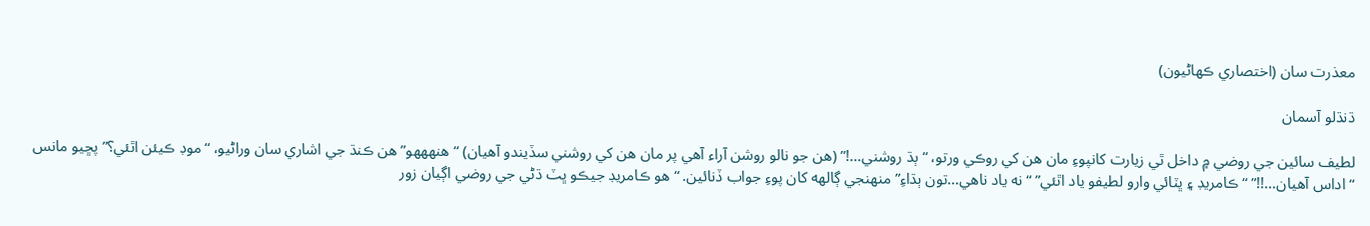معذرت سان (اختصاري ڪهاڻيون)

ڌنڌلو آسمان

لطيف سائين جي روضي ۾ داخل ٿي زيارت کانپوءِ مان هن کي روڪي ورتو، “ٻڌ روشني…!” (هن جو نالو روشن آراء آهي پر مان هن کي روشني سڏيندو آهيان) “هنهههو” هن ڪنڌ جي اشاري سان وراڻيو، “موڊ ڪيئن اٿئي؟” پڇيو مانس “اداس آهيان…!!” “ڪامريڊ ۽ ڀٽائي وارو لطيفو ياد اٿئي” “نه ياد ناهي…تون ٻڌاءِ” منهنجي ڳالهه کان پوءِ جواب ڏنائين. “هو ڪامريڊ جيڪو ڀٽ ڌڻي جي روضي اڳيان زور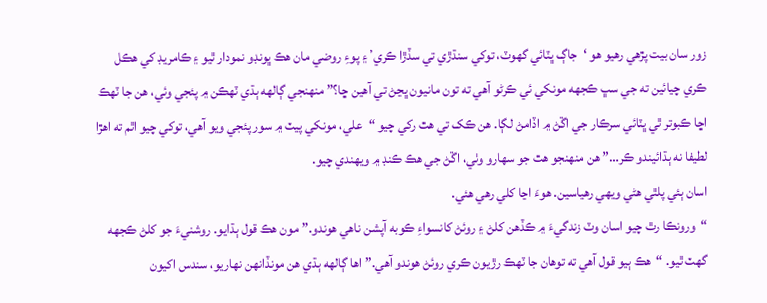زور سان بيت پڙهي رهيو هو ‘جاڳ ڀٽائي گهوٽ، توکي سنڌڙي تي سڏڙا ڪري’ ۽ پوءِ روضي مان هڪ ڀونڊو نمودار ٿيو ۽ ڪامريڊ کي هڪل ڪري چيائين ته جي سڀ ڪجهه مونکي ئي ڪرڻو آهي ته تون مانيون ڀڃڻ تي آهين ڇا؟” منهنجي ڳالهه ٻڌي ٽهڪن ۾ پئجي وئي، هن جا ٽهڪ اڇا ڪبوتر ٿي ڀٽائي سرڪار جي اڱڻ ۾ اڏامڻ لڳا. هن ڪک تي هٿ رکي چيو “علي، مونکي پيٽ ۾ سور پئجي ويو آهي، توکي چيو اٿم ته اهڙا لطيفا نه ٻڌائيندو ڪر…” هن منهنجو هٿ جو سهارو وٺي، اڱڻ جي هڪ ڪنڊ ۾ ويهندي چيو.
اسان ٻئي پلٿي هڻي ويهي رهياسين. هوءَ اڃا کلي رهي هئي.
“ورونڪا رٿ چيو اسان وٽ زندگيءَ ۾ ڪڏهن کلڻ ۽ روئڻ کانسواءِ ڪوبه آپشن ناهي هوندو.” مون هڪ قول ٻڌايو. روشنيءَ جو کلڻ ڪجهه گهٽ ٿيو. “هڪ ٻيو قول آهي ته توهان جا ٽهڪ رڙيون ڪري روئڻ هوندو آهي.” اها ڳالهه ٻڌي هن مونڏانهن نهاريو، سندس اکيون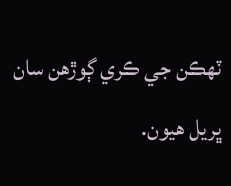ٽهڪن جي ڪري ڳوڙهن سان ڀريل هيون.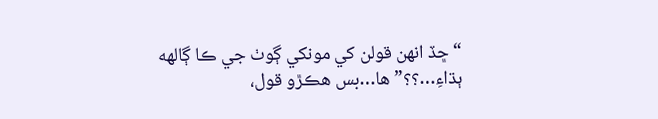“ڇڏ انهن قولن کي مونکي ڳوٺ جي ڪا ڳالهه ٻڌاءِ…؟؟” ها…بس هڪڙو قول،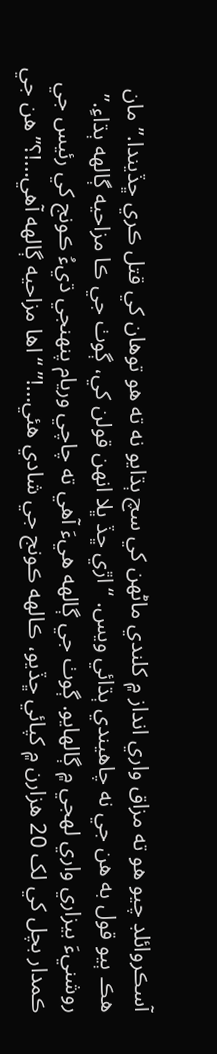آسڪروائلڊ چيو هو ته مزاق واري انداز ۾ کلندي ماڻهن کي سچ ٻڌايو نه ته هو توهان کي قتل ڪري ڇڏيندا.” مان هڪ ٻيو قول به هن جي نه چاهيندي ٻڌائي ويس. “اڙي ڇڏ ڀلا انهن قولن کي، ڳوٺ جي ڪا مزاحيه ڳالهه ٻڌاءِ.” روشنيءَ بيزاري واري لهجي ۾ ڳالهايو. ڳوٺ جي ڳالهه هيءَ آهي ته چاچي وريام پنهنجي ڌيءُ ڪونج کي رئيس جي ڪمدار بچل کي لک 20 هزارن ۾ کپائي ڇڏيو، ڪالهه ڪونج جي شادي هئي…!” “اها مزاحيه ڳالهه آهي…!؟” هن جي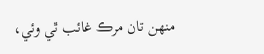منهن تان مرڪ غائب ٿي وئي،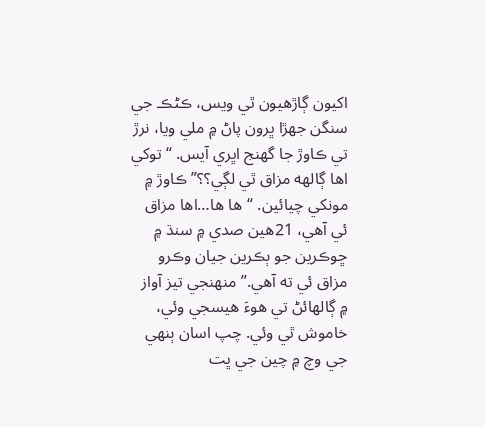اکيون ڳاڙهيون ٿي ويس، ڪڻڪ جي سنگن جهڙا ڀرون پاڻ ۾ ملي ويا، نرڙ تي ڪاوڙ جا گهنج اڀري آيس. “توکي اها ڳالهه مزاق ٿي لڳي؟؟” ڪاوڙ ۾ مونکي چيائين. “ها ها…اها مزاق ئي آهي، 21هين صدي ۾ سنڌ ۾ ڇوڪرين جو ٻڪرين جيان وڪرو مزاق ئي ته آهي.” منهنجي تيز آواز ۾ ڳالهائڻ تي هوءَ هيسجي وئي، خاموش ٿي وئي. چپ اسان ٻنهي جي وچ ۾ چين جي ڀت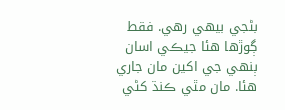بڻجي بيهي رهي. فقط ڳوڙها هئا جيڪي اسان ٻنهي جي اکين مان جاري هئا. مان مٿي ڪنڌ کڻي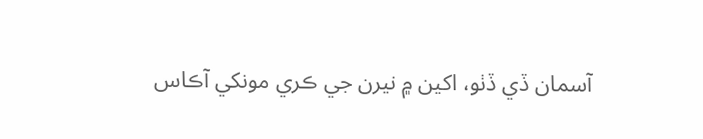آسمان ڏي ڏٺو، اکين ۾ نيرن جي ڪري مونکي آڪاس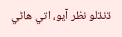ڌنڌلو نظر آيو، اتي هاڻي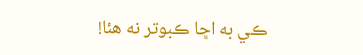ڪي به اڇا ڪبوتر نه هئا!